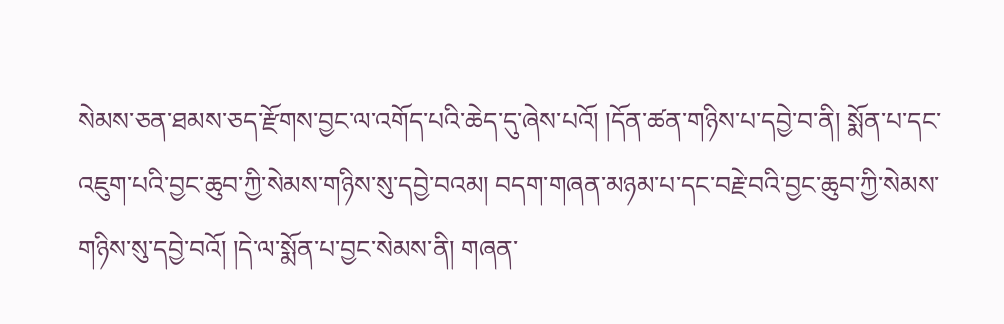སེམས་ཅན་ཐམས་ཅད་རྫོགས་བྱང་ལ་འགོད་པའི་ཆེད་དུ་ཞེས་པའོ། །དོན་ཚན་གཉིས་པ་དབྱེ་བ་ནི། སྨོན་པ་དང་འཇུག་པའི་བྱང་ཆུབ་ཀྱི་སེམས་གཉིས་སུ་དབྱེ་བའམ། བདག་གཞན་མཉམ་པ་དང་བརྗེ་བའི་བྱང་ཆུབ་ཀྱི་སེམས་གཉིས་སུ་དབྱེ་བའོ། །དེ་ལ་སྨོན་པ་བྱང་སེམས་ནི། གཞན་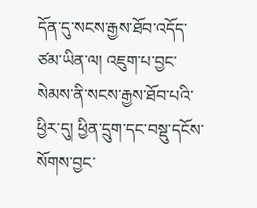དོན་དུ་སངས་རྒྱས་ཐོབ་འདོད་ཙམ་ཡིན་ལ། འཇུག་པ་བྱང་སེམས་ནི་སངས་རྒྱས་ཐོབ་པའི་ཕྱིར་དུ། ཕྱིན་དྲུག་དང་བསྡུ་དངོས་སོགས་བྱང་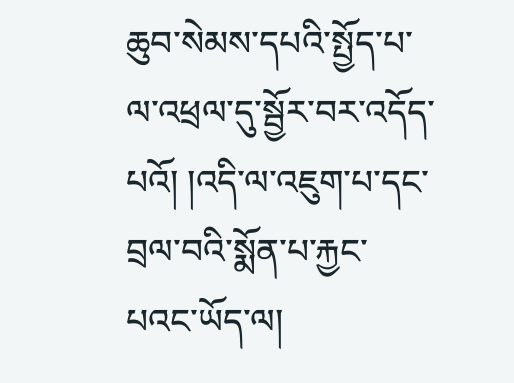ཆུབ་སེམས་དཔའི་སྤྱོད་པ་ལ་འཕྲལ་དུ་སྦྱོར་བར་འདོད་པའོ། །འདི་ལ་འཇུག་པ་དང་བྲལ་བའི་སྨོན་པ་རྐྱང་པའང་ཡོད་ལ།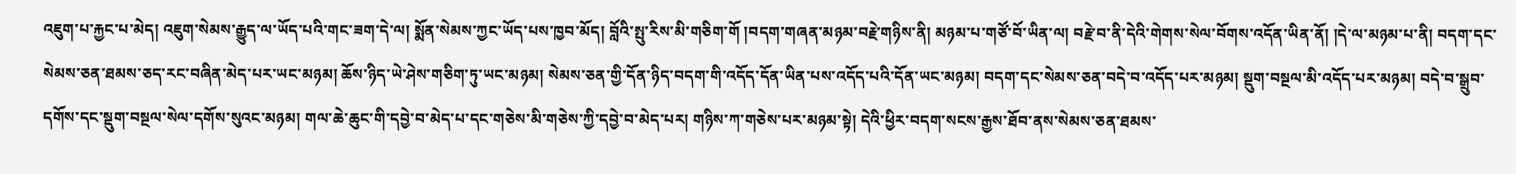འཇུག་པ་རྐྱང་པ་མེད། འཇུག་སེམས་རྒྱུད་ལ་ཡོད་པའི་གང་ཟག་དེ་ལ། སྨོན་སེམས་ཀྱང་ཡོད་པས་ཁྱབ་མོད། བློའི་སྤུ་རིས་མི་གཅིག་གོ །བདག་གཞན་མཉམ་བརྗེ་གཉིས་ནི། མཉམ་པ་གཙོ་བོ་ཡིན་ལ། བརྗེ་བ་ནི་དེའི་གེགས་སེལ་བོགས་འདོན་ཡིན་ནོ། །དེ་ལ་མཉམ་པ་ནི། བདག་དང་སེམས་ཅན་ཐམས་ཅད་རང་བཞིན་མེད་པར་ཡང་མཉམ། ཆོས་ཉིད་ཡེ་ཤེས་གཅིག་ཏུ་ཡང་མཉམ། སེམས་ཅན་གྱི་དོན་ཉིད་བདག་གི་འདོད་དོན་ཡིན་པས་འདོད་པའི་དོན་ཡང་མཉམ། བདག་དང་སེམས་ཅན་བདེ་བ་འདོད་པར་མཉམ། སྡུག་བསྔལ་མི་འདོད་པར་མཉམ། བདེ་བ་སྒྲུབ་དགོས་དང་སྡུག་བསྔལ་སེལ་དགོས་སུའང་མཉམ། གལ་ཆེ་ཆུང་གི་དབྱེ་བ་མེད་པ་དང་གཅེས་མི་གཅེས་ཀྱི་དབྱེ་བ་མེད་པར། གཉིས་ཀ་གཅེས་པར་མཉམ་སྟེ། དེའི་ཕྱིར་བདག་སངས་རྒྱས་ཐོབ་ནས་སེམས་ཅན་ཐམས་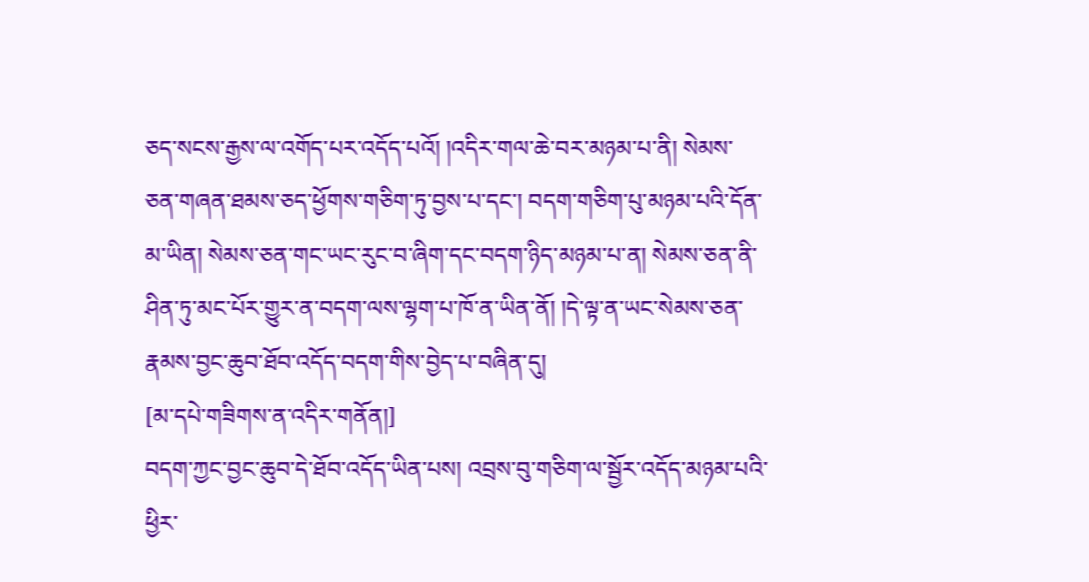ཅད་སངས་རྒྱས་ལ་འགོད་པར་འདོད་པའོ། །འདིར་གལ་ཆེ་བར་མཉམ་པ་ནི། སེམས་ཅན་གཞན་ཐམས་ཅད་ཕྱོགས་གཅིག་ཏུ་བྱས་པ་དང་། བདག་གཅིག་པུ་མཉམ་པའི་དོན་མ་ཡིན། སེམས་ཅན་གང་ཡང་རུང་བ་ཞིག་དང་བདག་ཉིད་མཉམ་པ་ན། སེམས་ཅན་ནི་ཤིན་ཏུ་མང་པོར་གྱུར་ན་བདག་ལས་ལྷག་པ་ཁོ་ན་ཡིན་ནོ། །དེ་ལྟ་ན་ཡང་སེམས་ཅན་རྣམས་བྱང་ཆུབ་ཐོབ་འདོད་བདག་གིས་བྱེད་པ་བཞིན་དུ།
[མ་དཔེ་གཟིགས་ན་འདིར་གནོན།]
བདག་ཀྱང་བྱང་ཆུབ་དེ་ཐོབ་འདོད་ཡིན་པས། འབྲས་བུ་གཅིག་ལ་སྦྱོར་འདོད་མཉམ་པའི་ཕྱིར་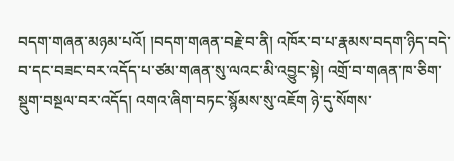བདག་གཞན་མཉམ་པའོ། །བདག་གཞན་བརྗེ་བ་ནི། འཁོར་བ་པ་རྣམས་བདག་ཉིད་བདེ་བ་དང་བཟང་བར་འདོད་པ་ཙམ་གཞན་སུ་ལའང་མི་འབྱུང་སྟེ། འགྲོ་བ་གཞན་ཁ་ཅིག་སྡུག་བསྔལ་བར་འདོད། འགའ་ཞིག་བཏང་སྙོམས་སུ་འཇོག ཉེ་དུ་སོགས་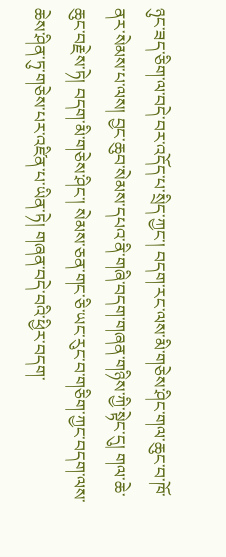ཉུང་ཟད་ཅིག་ལ་བདེ་བར་འདོད་པ་སྲིད་ཀྱང་། བདག་རང་ལས་མི་གཅེས་ཤིང་གལ་ཆུང་བ་ཁོ་ནར་སེམས་པ་ལས། བྱང་ཆུབ་སེམས་དཔའ་ནི་གཞི་བདག་གཞན་གཉིས་ཀྱི་སྟེང་དུ། གལ་ཆེ་ཆུང་བརྗེས་ཏེ། བདག་མི་གཅེས་ཤིང་། སེམས་ཅན་གང་ཅི་ཡང་རུང་བ་གཅིག་ཀྱང་བདག་ལས་ཆེས་ཤིན་ཏུ་གཅེས་པར་འཛིན་པ་ཡིན་ཏེ། གཞན་བདེ་བའི་ཕྱིར་བདག་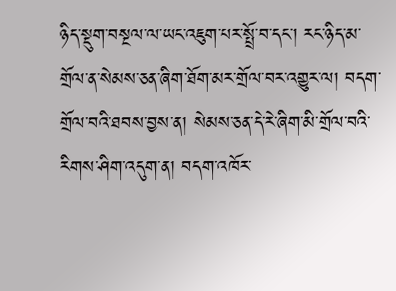ཉིད་སྡུག་བསྔལ་ལ་ཡང་འཇུག་པར་སྤྲོ་བ་དང་། རང་ཉིད་མ་གྲོལ་ན་སེམས་ཅན་ཞིག་ཐོག་མར་གྲོལ་བར་འགྱུར་ལ། བདག་གྲོལ་བའི་ཐབས་བྱས་ན། སེམས་ཅན་དེ་རེ་ཞིག་མི་གྲོལ་བའི་རིགས་ཤིག་འདུག་ན། བདག་འཁོར་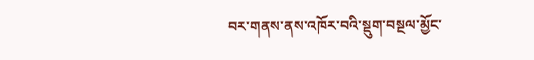བར་གནས་ནས་འཁོར་བའི་སྡུག་བསྔལ་མྱོང་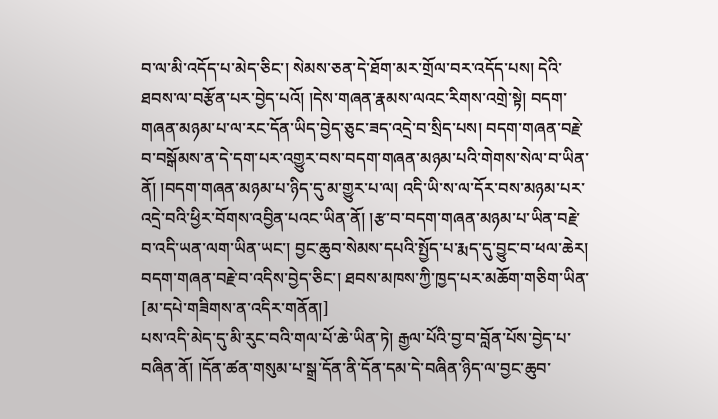བ་ལ་མི་འདོད་པ་མེད་ཅིང་། སེམས་ཅན་དེ་ཐོག་མར་གྲོལ་བར་འདོད་པས། དེའི་ཐབས་ལ་བརྩོན་པར་བྱེད་པའོ། །དེས་གཞན་རྣམས་ལའང་རིགས་འགྲེ་སྟེ། བདག་གཞན་མཉམ་པ་ལ་རང་དོན་ཡིད་བྱེད་ཅུང་ཟད་འདྲེ་བ་སྲིད་པས། བདག་གཞན་བརྗེ་བ་བསྒོམས་ན་དེ་དག་པར་འགྱུར་བས་བདག་གཞན་མཉམ་པའི་གེགས་སེལ་བ་ཡིན་ནོ། །བདག་གཞན་མཉམ་པ་ཉིད་དུ་མ་གྱུར་པ་ལ། འདི་ཡི་ས་ལ་དོར་བས་མཉམ་པར་འདྲེ་བའི་ཕྱིར་བོགས་འབྱིན་པའང་ཡིན་ནོ། །རྩ་བ་བདག་གཞན་མཉམ་པ་ཡིན་བརྗེ་བ་འདི་ཡན་ལག་ཡིན་ཡང་། བྱང་ཆུབ་སེམས་དཔའི་སྤྱོད་པ་རྨད་དུ་བྱུང་བ་ཕལ་ཆེར། བདག་གཞན་བརྗེ་བ་འདིས་བྱེད་ཅིང་། ཐབས་མཁས་ཀྱི་ཁྱད་པར་མཆོག་གཅིག་ཡིན་
[མ་དཔེ་གཟིགས་ན་འདིར་གནོན།]
པས་འདི་མེད་དུ་མི་རུང་བའི་གལ་པོ་ཆེ་ཡིན་ཏེ། རྒྱལ་པོའི་བྱ་བ་བློན་པོས་བྱེད་པ་བཞིན་ནོ། །དོན་ཚན་གསུམ་པ་སྒྲ་དོན་ནི་དོན་དམ་དེ་བཞིན་ཉིད་ལ་བྱང་ཆུབ་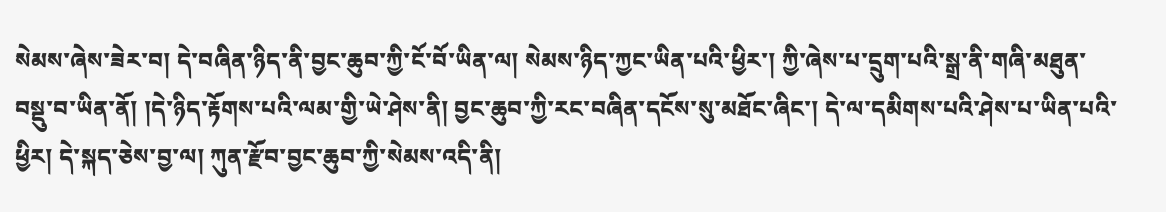སེམས་ཞེས་ཟེར་བ། དེ་བཞིན་ཉིད་ནི་བྱང་ཆུབ་ཀྱི་ངོ་བོ་ཡིན་ལ། སེམས་ཉིད་ཀྱང་ཡིན་པའི་ཕྱིར་། ཀྱི་ཞེས་པ་དྲུག་པའི་སྒྲ་ནི་གཞི་མཐུན་བསྡུ་བ་ཡིན་ནོ། །དེ་ཉིད་རྟོགས་པའི་ལམ་གྱི་ཡེ་ཤེས་ནི། བྱང་ཆུབ་ཀྱི་རང་བཞིན་དངོས་སུ་མཐོང་ཞིང་། དེ་ལ་དམིགས་པའི་ཤེས་པ་ཡིན་པའི་ཕྱིར། དེ་སྐད་ཅེས་བྱ་ལ། ཀུན་རྫོབ་བྱང་ཆུབ་ཀྱི་སེམས་འདི་ནི།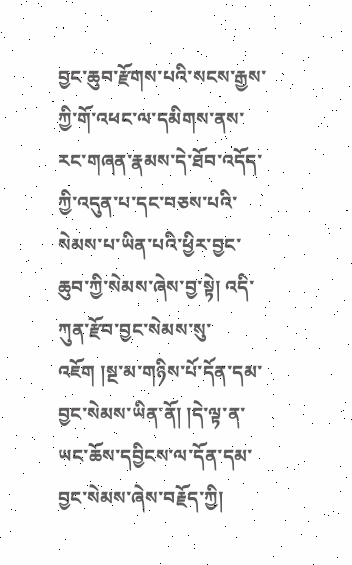བྱང་ཆུབ་རྫོགས་པའི་སངས་རྒྱས་ཀྱི་གོ་འཕང་ལ་དམིགས་ནས་རང་གཞན་རྣམས་དེ་ཐོབ་འདོད་ཀྱི་འདུན་པ་དང་བཅས་པའི་སེམས་པ་ཡིན་པའི་ཕྱིར་བྱང་ཆུབ་ཀྱི་སེམས་ཞེས་བྱ་སྟེ། འདི་ཀུན་རྫོབ་བྱང་སེམས་སུ་འཇོག །སྔ་མ་གཉིས་པོ་དོན་དམ་བྱང་སེམས་ཡིན་ནོ། །དེ་ལྟ་ན་ཡང་ཆོས་དབྱིངས་ལ་དོན་དམ་བྱང་སེམས་ཞེས་བརྗོད་ཀྱི།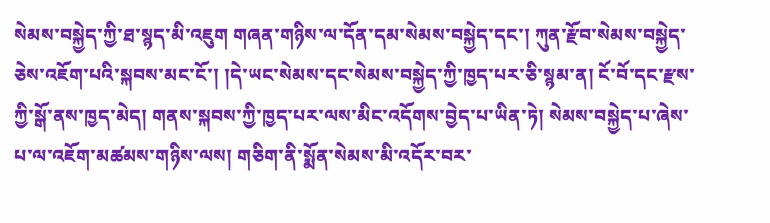སེམས་བསྐྱེད་ཀྱི་ཐ་སྙད་མི་འཇུག གཞན་གཉིས་ལ་དོན་དམ་སེམས་བསྐྱེད་དང་། ཀུན་རྫོབ་སེམས་བསྐྱེད་ཅེས་འཇོག་པའི་སྐབས་མང་ངོ་། །དེ་ཡང་སེམས་དང་སེམས་བསྐྱེད་ཀྱི་ཁྱད་པར་ཅི་སྙམ་ན། ངོ་བོ་དང་རྫས་ཀྱི་སྒོ་ནས་ཁྱད་མེད། གནས་སྐབས་ཀྱི་ཁྱད་པར་ལས་མིང་འདོགས་བྱེད་པ་ཡིན་ཏེ། སེམས་བསྐྱེད་པ་ཞེས་པ་ལ་འཇོག་མཚམས་གཉིས་ལས། གཅིག་ནི་སྨོན་སེམས་མི་འདོར་བར་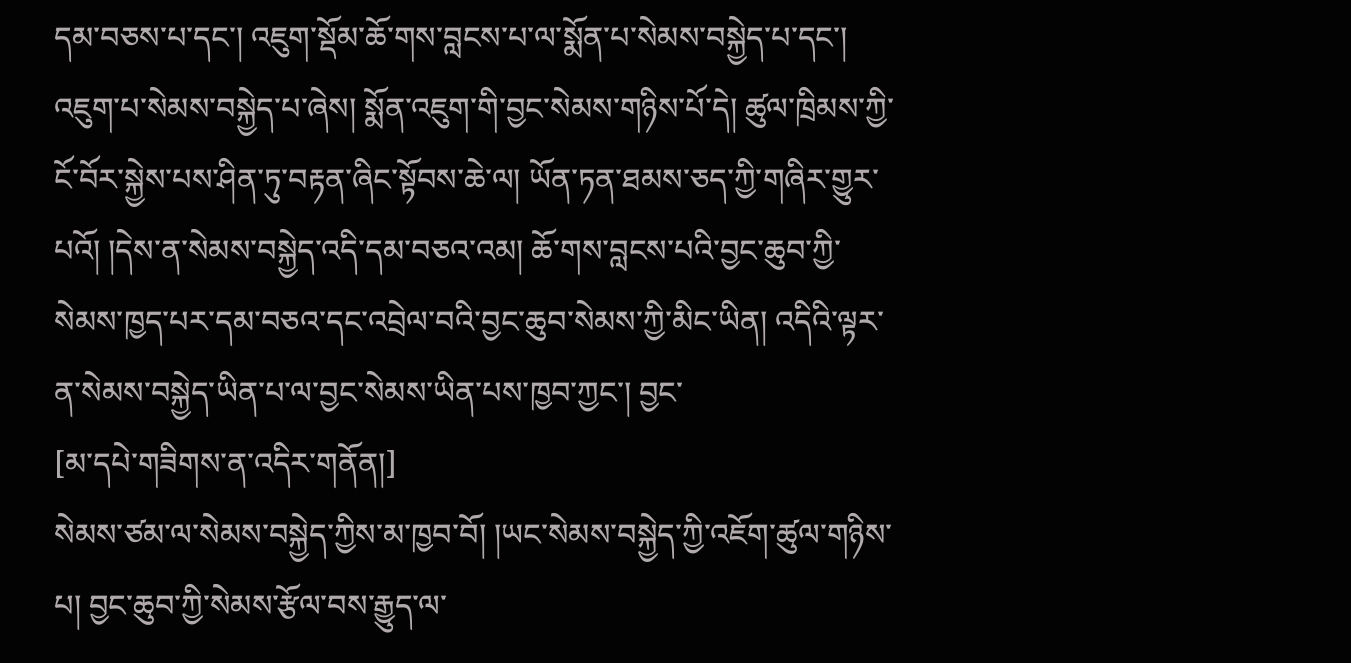དམ་བཅས་པ་དང་། འཇུག་སྡོམ་ཆོ་གས་བླངས་པ་ལ་སྨོན་པ་སེམས་བསྐྱེད་པ་དང་། འཇུག་པ་སེམས་བསྐྱེད་པ་ཞེས། སྨོན་འཇུག་གི་བྱང་སེམས་གཉིས་པོ་དེ། ཚུལ་ཁྲིམས་ཀྱི་ངོ་བོར་སྐྱེས་པས་ཤིན་ཏུ་བརྟན་ཞིང་སྟོབས་ཆེ་ལ། ཡོན་ཏན་ཐམས་ཅད་ཀྱི་གཞིར་གྱུར་པའོ། །དེས་ན་སེམས་བསྐྱེད་འདི་དམ་བཅའ་འམ། ཆོ་གས་བླངས་པའི་བྱང་ཆུབ་ཀྱི་སེམས་ཁྱད་པར་དམ་བཅའ་དང་འབྲེལ་བའི་བྱང་ཆུབ་སེམས་ཀྱི་མིང་ཡིན། འདིའི་ལྟར་ན་སེམས་བསྐྱེད་ཡིན་པ་ལ་བྱང་སེམས་ཡིན་པས་ཁྱབ་ཀྱང་། བྱང་
[མ་དཔེ་གཟིགས་ན་འདིར་གནོན།]
སེམས་ཙམ་ལ་སེམས་བསྐྱེད་ཀྱིས་མ་ཁྱབ་བོ། །ཡང་སེམས་བསྐྱེད་ཀྱི་འཇོག་ཚུལ་གཉིས་པ། བྱང་ཆུབ་ཀྱི་སེམས་རྩོལ་བས་རྒྱུད་ལ་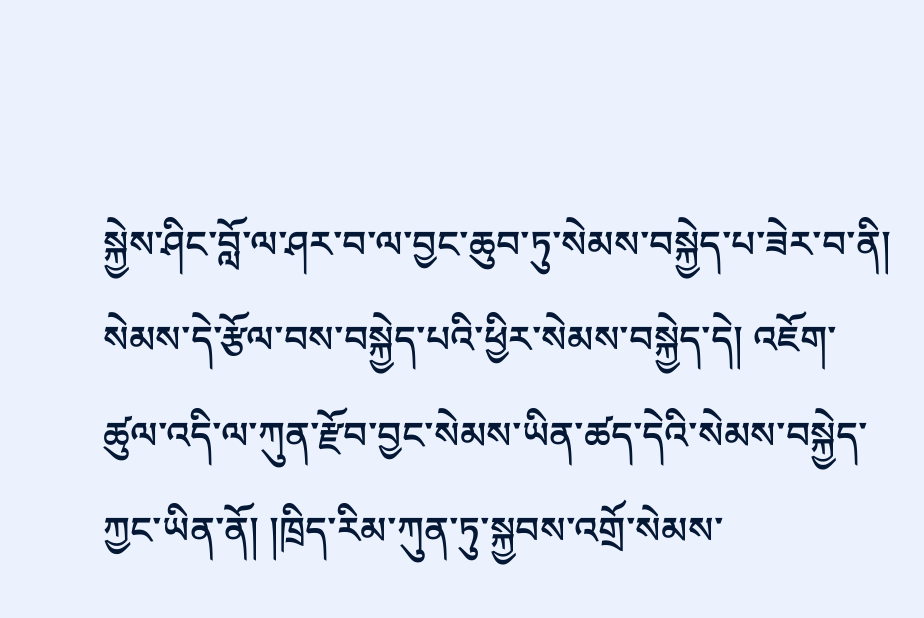སྐྱེས་ཤིང་བློ་ལ་ཤར་བ་ལ་བྱང་ཆུབ་ཏུ་སེམས་བསྐྱེད་པ་ཟེར་བ་ནི། སེམས་དེ་རྩོལ་བས་བསྐྱེད་པའི་ཕྱིར་སེམས་བསྐྱེད་དེ། འཇོག་ཚུལ་འདི་ལ་ཀུན་རྫོབ་བྱང་སེམས་ཡིན་ཚད་དེའི་སེམས་བསྐྱེད་ཀྱང་ཡིན་ནོ། །ཁྲིད་རིམ་ཀུན་ཏུ་སྐྱབས་འགྲོ་སེམས་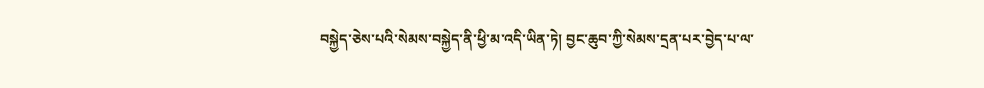བསྐྱེད་ཅེས་པའི་སེམས་བསྐྱེད་ནི་ཕྱི་མ་འདི་ཡིན་ཏེ། བྱང་ཆུབ་ཀྱི་སེམས་དྲན་པར་བྱེད་པ་ལ་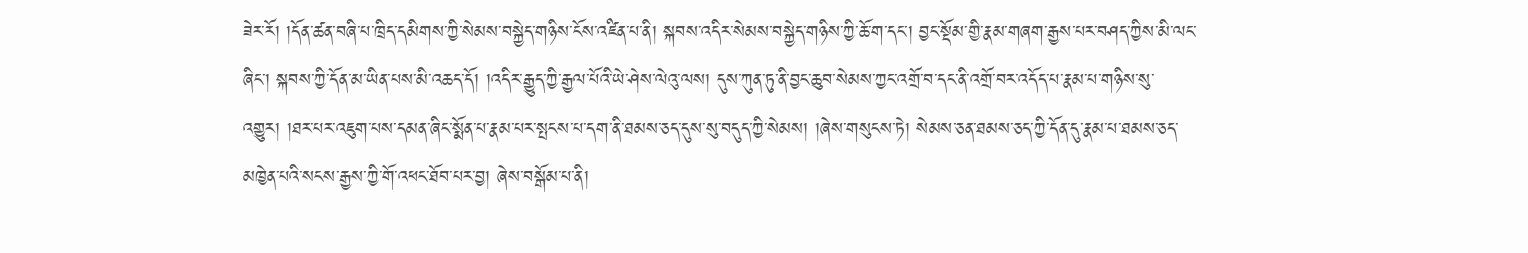ཟེར་རོ། །དོན་ཚན་བཞི་པ་ཁྲིད་དམིགས་ཀྱི་སེམས་བསྐྱེད་གཉིས་ངོས་འཛིན་པ་ནི། སྐབས་འདིར་སེམས་བསྐྱེད་གཉིས་ཀྱི་ཆོ་ག་དང་། བྱང་སྡོམ་གྱི་རྣམ་གཞག་རྒྱས་པར་བཤད་ཀྱིས་མི་ལང་ཞིང་། སྐབས་ཀྱི་དོན་མ་ཡིན་པས་མི་འཆད་དོ། །འདིར་རྒྱུད་ཀྱི་རྒྱལ་པོའི་ཡེ་ཤེས་ལེའུ་ལས། དུས་ཀུན་ཏུ་ནི་བྱང་ཆུབ་སེམས་ཀྱང་འགྲོ་བ་དང་ནི་འགྲོ་བར་འདོད་པ་རྣམ་པ་གཉིས་སུ་འགྱུར། །ཐར་པར་འཇུག་པས་དམན་ཞིང་སྨོན་པ་རྣམ་པར་སྤངས་པ་དག་ནི་ཐམས་ཅད་དུས་སུ་བདུད་ཀྱི་སེམས། །ཞེས་གསུངས་ཏེ། སེམས་ཅན་ཐམས་ཅད་ཀྱི་དོན་དུ་རྣམ་པ་ཐམས་ཅད་མཁྱེན་པའི་སངས་རྒྱས་ཀྱི་གོ་འཕང་ཐོབ་པར་བྱ། ཞེས་བསྒོམ་པ་ནི།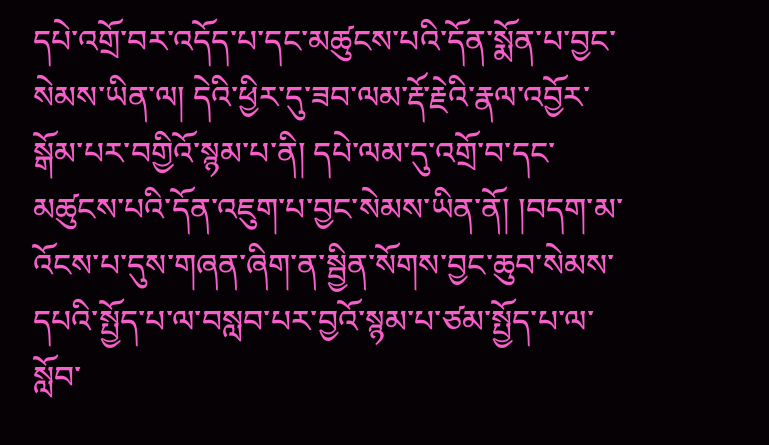དཔེ་འགྲོ་བར་འདོད་པ་དང་མཚུངས་པའི་དོན་སྨོན་པ་བྱང་སེམས་ཡིན་ལ། དེའི་ཕྱིར་དུ་ཟབ་ལམ་རྡོ་རྗེའི་རྣལ་འབྱོར་སྒོམ་པར་བགྱིའོ་སྙམ་པ་ནི། དཔེ་ལམ་དུ་འགྲོ་བ་དང་མཚུངས་པའི་དོན་འཇུག་པ་བྱང་སེམས་ཡིན་ནོ། །བདག་མ་འོངས་པ་དུས་གཞན་ཞིག་ན་སྦྱིན་སོགས་བྱང་ཆུབ་སེམས་དཔའི་སྤྱོད་པ་ལ་བསླབ་པར་བྱའོ་སྙམ་པ་ཙམ་སྤྱོད་པ་ལ་སློབ་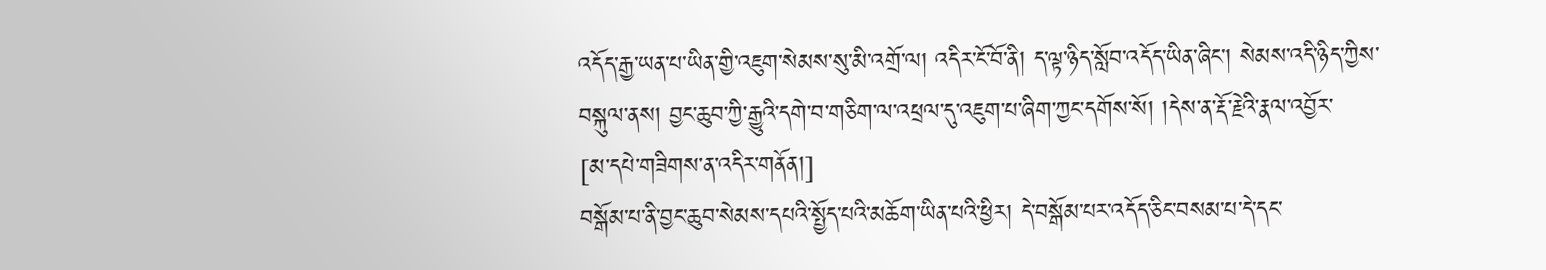འདོད་རྒྱ་ཡན་པ་ཡིན་གྱི་འཇུག་སེམས་སུ་མི་འགྲོ་ལ། འདིར་ངོ་བོ་ནི། ད་ལྟ་ཉིད་སློབ་འདོད་ཡིན་ཞིང་། སེམས་འདི་ཉིད་ཀྱིས་བསྐུལ་ནས། བྱང་ཆུབ་ཀྱི་རྒྱུའི་དགེ་བ་གཅིག་ལ་འཕྲལ་དུ་འཇུག་པ་ཞིག་ཀྱང་དགོས་སོ། །དེས་ན་རྡོ་རྗེའི་རྣལ་འབྱོར་
[མ་དཔེ་གཟིགས་ན་འདིར་གནོན།]
བསྒོམ་པ་ནི་བྱང་ཆུབ་སེམས་དཔའི་སྤྱོད་པའི་མཆོག་ཡིན་པའི་ཕྱིར། དེ་བསྒོམ་པར་འདོད་ཅིང་བསམ་པ་དེ་དང་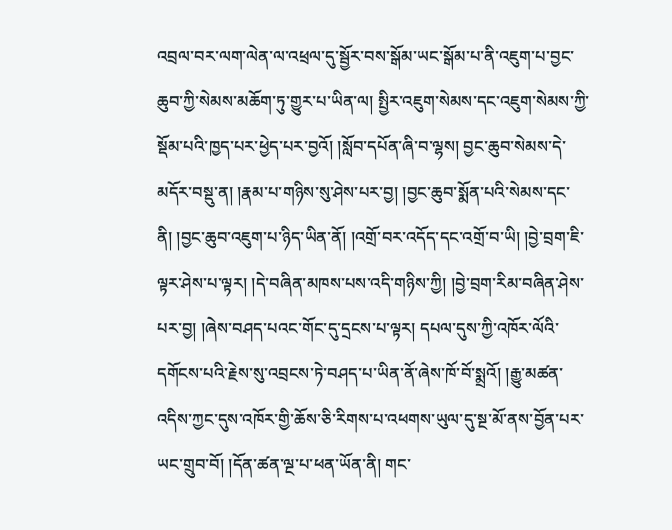འབྲལ་བར་ལག་ལེན་ལ་འཕྲལ་དུ་སྦྱོར་བས་སྒོམ་ཡང་སྒོམ་པ་ནི་འཇུག་པ་བྱང་ཆུབ་ཀྱི་སེམས་མཆོག་ཏུ་གྱུར་པ་ཡིན་ལ། སྤྱིར་འཇུག་སེམས་དང་འཇུག་སེམས་ཀྱི་སྡོམ་པའི་ཁྱད་པར་ཕྱེད་པར་བྱའོ། །སློབ་དཔོན་ཞི་བ་ལྷས། བྱང་ཆུབ་སེམས་དེ་མདོར་བསྡུ་ན། །རྣམ་པ་གཉིས་སུ་ཤེས་པར་བྱ། །བྱང་ཆུབ་སྨོན་པའི་སེམས་དང་ནི། །བྱང་ཆུབ་འཇུག་པ་ཉིད་ཡིན་ནོ། །འགྲོ་བར་འདོད་དང་འགྲོ་བ་ཡི། །བྱེ་བྲག་ཇི་ལྟར་ཤེས་པ་ལྟར། །དེ་བཞིན་མཁས་པས་འདི་གཉིས་ཀྱི། །བྱེ་བྲག་རིམ་བཞིན་ཤེས་པར་བྱ། །ཞེས་བཤད་པའང་གོང་དུ་དྲངས་པ་ལྟར། དཔལ་དུས་ཀྱི་འཁོར་ལོའི་དགོངས་པའི་རྗེས་སུ་འབྲངས་ཏེ་བཤད་པ་ཡིན་ནོ་ཞེས་ཁོ་བོ་སྨྲའོ། །རྒྱུ་མཚན་འདིས་ཀྱང་དུས་འཁོར་གྱི་ཆོས་ཅི་རིགས་པ་འཕགས་ཡུལ་དུ་སྔ་མོ་ནས་བྱོན་པར་ཡང་གྲུབ་བོ། །དོན་ཚན་ལྔ་པ་ཕན་ཡོན་ནི། གང་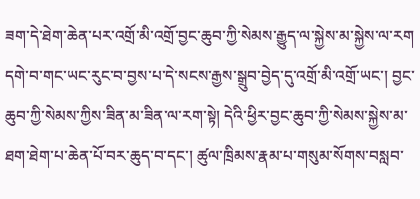ཟག་དེ་ཐེག་ཆེན་པར་འགྲོ་མི་འགྲོ་བྱང་ཆུབ་ཀྱི་སེམས་རྒྱུད་ལ་སྐྱེས་མ་སྐྱེས་ལ་རག དགེ་བ་གང་ཡང་རུང་བ་བྱས་པ་དེ་སངས་རྒྱས་སྒྲུབ་བྱེད་དུ་འགྲོ་མི་འགྲོ་ཡང་། བྱང་ཆུབ་ཀྱི་སེམས་ཀྱིས་ཟིན་མ་ཟིན་ལ་རག་སྟེ། དེའི་ཕྱིར་བྱང་ཆུབ་ཀྱི་སེམས་སྐྱེས་མ་ཐག་ཐེག་པ་ཆེན་པོ་བར་ཆུད་བ་དང་། ཚུལ་ཁྲིམས་རྣམ་པ་གསུམ་སོགས་བསླབ་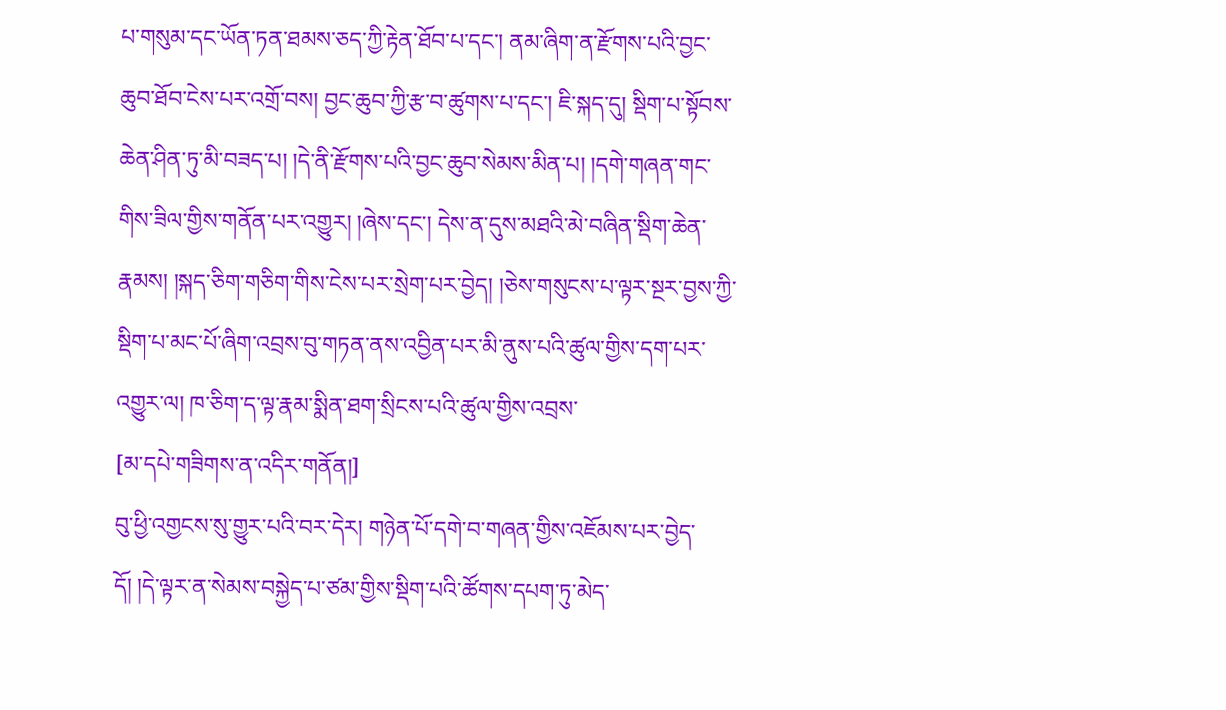པ་གསུམ་དང་ཡོན་ཏན་ཐམས་ཅད་ཀྱི་རྟེན་ཐོབ་པ་དང་། ནམ་ཞིག་ན་རྫོགས་པའི་བྱང་ཆུབ་ཐོབ་ངེས་པར་འགྲོ་བས། བྱང་ཆུབ་ཀྱི་རྩ་བ་ཚུགས་པ་དང་། ཇི་སྐད་དུ། སྡིག་པ་སྟོབས་ཆེན་ཤིན་ཏུ་མི་བཟད་པ། །དེ་ནི་རྫོགས་པའི་བྱང་ཆུབ་སེམས་མིན་པ། །དགེ་གཞན་གང་གིས་ཟིལ་གྱིས་གནོན་པར་འགྱུར། །ཞེས་དང་། དེས་ན་དུས་མཐའི་མེ་བཞིན་སྡིག་ཆེན་རྣམས། །སྐད་ཅིག་གཅིག་གིས་ངེས་པར་སྲེག་པར་བྱེད། །ཅེས་གསུངས་པ་ལྟར་སྔར་བྱས་ཀྱི་སྡིག་པ་མང་པོ་ཞིག་འབྲས་བུ་གཏན་ནས་འབྱིན་པར་མི་ནུས་པའི་ཚུལ་གྱིས་དག་པར་འགྱུར་ལ། ཁ་ཅིག་ད་ལྟ་རྣམ་སྨིན་ཐག་སྲིངས་པའི་ཚུལ་གྱིས་འབྲས་
[མ་དཔེ་གཟིགས་ན་འདིར་གནོན།]
བུ་ཕྱི་འགྱངས་སུ་གྱུར་པའི་བར་དེར། གཉེན་པོ་དགེ་བ་གཞན་གྱིས་འཇོམས་པར་བྱེད་དོ། །དེ་ལྟར་ན་སེམས་བསྐྱེད་པ་ཙམ་གྱིས་སྡིག་པའི་ཚོགས་དཔག་ཏུ་མེད་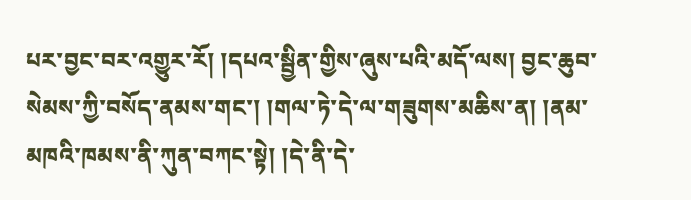པར་བྱང་བར་འགྱུར་རོ། །དཔའ་སྦྱིན་གྱིས་ཞུས་པའི་མདོ་ལས། བྱང་ཆུབ་སེམས་ཀྱི་བསོད་ནམས་གང་། །གལ་ཏེ་དེ་ལ་གཟུགས་མཆིས་ན། །ནམ་མཁའི་ཁམས་ནི་ཀུན་བཀང་སྟེ། །དེ་ནི་དེ་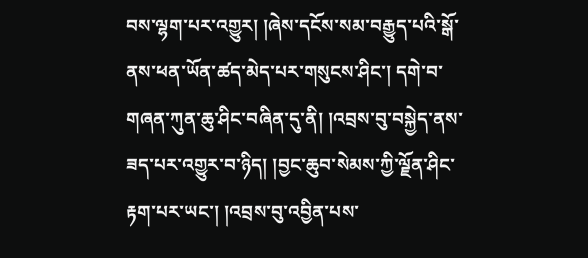བས་ལྷག་པར་འགྱུར། །ཞེས་དངོས་སམ་བརྒྱུད་པའི་སྒོ་ནས་ཕན་ཡོན་ཚད་མེད་པར་གསུངས་ཤིང་། དགེ་བ་གཞན་ཀུན་ཆུ་ཤིང་བཞིན་དུ་ནི། །འབྲས་བུ་བསྐྱེད་ནས་ཟད་པར་འགྱུར་བ་ཉིད། །བྱང་ཆུབ་སེམས་ཀྱི་ལྗོན་ཤིང་རྟག་པར་ཡང་། །འབྲས་བུ་འབྱིན་པས་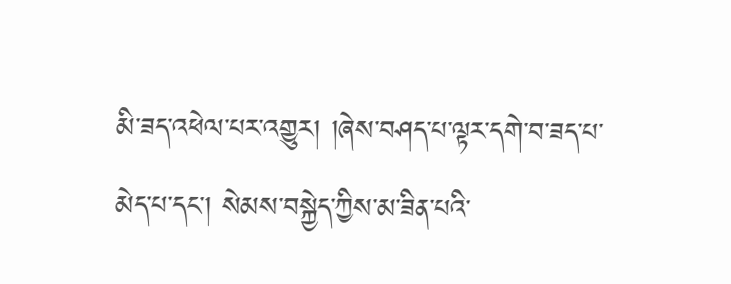མི་ཟད་འཕེལ་པར་འགྱུར། །ཞེས་བཤད་པ་ལྟར་དགེ་བ་ཟད་པ་མེད་པ་དང་། སེམས་བསྐྱེད་ཀྱིས་མ་ཟིན་པའི་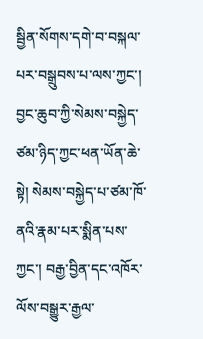སྦྱིན་སོགས་དགེ་བ་བསྐལ་པར་བསྒྲུབས་པ་ལས་ཀྱང་། བྱང་ཆུབ་ཀྱི་སེམས་བསྐྱེད་ཙམ་ཉིད་ཀྱང་ཕན་ཡོན་ཆེ་སྟེ། སེམས་བསྐྱེད་པ་ཙམ་ཁོ་ནའི་རྣམ་པར་སྨིན་པས་ཀྱང་། བརྒྱ་བྱིན་དང་འཁོར་ལོས་བསྒྱུར་རྒྱལ་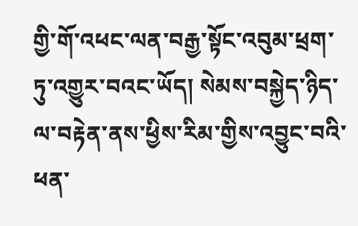གྱི་གོ་འཕང་ལན་བརྒྱ་སྟོང་འབུམ་ཕྲག་ཏུ་འགྱུར་བའང་ཡོད། སེམས་བསྐྱེད་ཉིད་ལ་བརྟེན་ནས་ཕྱིས་རིམ་གྱིས་འབྱུང་བའི་ཕན་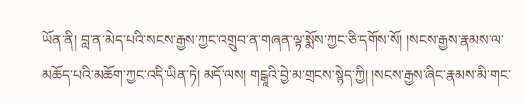ཡོན་ནི། བླ་ན་མེད་པའི་སངས་རྒྱས་ཀྱང་འགྲུབ་ན་གཞན་ལྟ་སྨོས་ཀྱང་ཅི་དགོས་སོ། །སངས་རྒྱས་རྣམས་ལ་མཆོད་པའི་མཆོག་ཀྱང་འདི་ཡིན་ཏེ། མདོ་ལས། གངྒཱའི་བྱེ་མ་གྲངས་སྙེད་ཀྱི། །སངས་རྒྱས་ཞིང་རྣམས་མི་གང་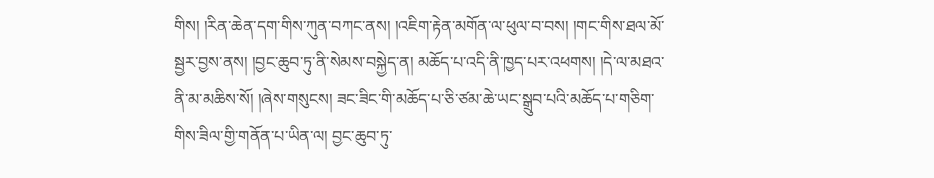གིས། །རིན་ཆེན་དག་གིས་ཀུན་བཀང་ནས། །འཇིག་རྟེན་མགོན་ལ་ཕུལ་བ་བས། །གང་གིས་ཐལ་མོ་སྦྱར་བྱས་ནས། །བྱང་ཆུབ་ཏུ་ནི་སེམས་བསྐྱེད་ན། མཆོད་པ་འདི་ནི་ཁྱད་པར་འཕགས། །དེ་ལ་མཐའ་ནི་མ་མཆིས་སོ། །ཞེས་གསུངས། ཟང་ཟིང་གི་མཆོད་པ་ཅི་ཙམ་ཆེ་ཡང་སྒྲུབ་པའི་མཆོད་པ་གཅིག་གིས་ཟིལ་གྱི་གནོན་པ་ཡིན་ལ། བྱང་ཆུབ་ཏུ་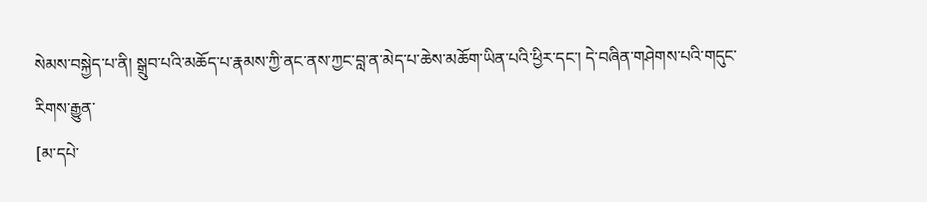སེམས་བསྐྱེད་པ་ནི། སྒྲུབ་པའི་མཆོད་པ་རྣམས་ཀྱི་ནང་ནས་ཀྱང་བླ་ན་མེད་པ་ཆེས་མཆོག་ཡིན་པའི་ཕྱིར་དང་། དེ་བཞིན་གཤེགས་པའི་གདུང་རིགས་རྒྱུན་
[མ་དཔེ་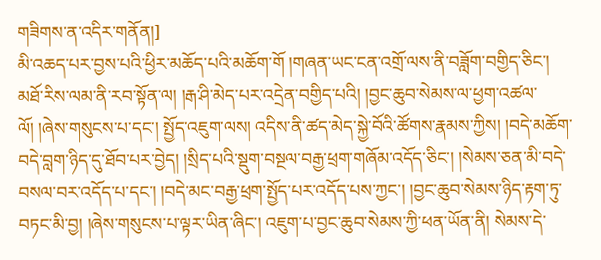གཟིགས་ན་འདིར་གནོན།]
མི་འཆད་པར་བྱས་པའི་ཕྱིར་མཆོད་པའི་མཆོག་གོ །གཞན་ཡང་ངན་འགྲོ་ལས་ནི་བཟློག་བགྱིད་ཅིང་། མཐོ་རིས་ལམ་ནི་རབ་སྟོན་ལ། །རྒ་ཤི་མེད་པར་འདྲེན་བགྱིད་པའི། །བྱང་ཆུབ་སེམས་ལ་ཕྱག་འཚལ་ལོ། །ཞེས་གསུངས་པ་དང་། སྤྱོད་འཇུག་ལས། འདིས་ནི་ཚད་མེད་སྐྱེ་བོའི་ཚོགས་རྣམས་ཀྱིས། །བདེ་མཆོག་བདེ་བླག་ཉིད་དུ་ཐོབ་པར་བྱེད། །སྲིད་པའི་སྡུག་བསྔལ་བརྒྱ་ཕྲག་གཞོམ་འདོད་ཅིང་། །སེམས་ཅན་མི་བདེ་བསལ་བར་འདོད་པ་དང་། །བདེ་མང་བརྒྱ་ཕྲག་སྤྱོད་པར་འདོད་པས་ཀྱང་། །བྱང་ཆུབ་སེམས་ཉིད་རྟག་ཏུ་བཏང་མི་བྱ། །ཞེས་གསུངས་པ་ལྟར་ཡིན་ཞིང་། འཇུག་པ་བྱང་ཆུབ་སེམས་ཀྱི་ཕན་ཡོན་ནི། སེམས་དེ་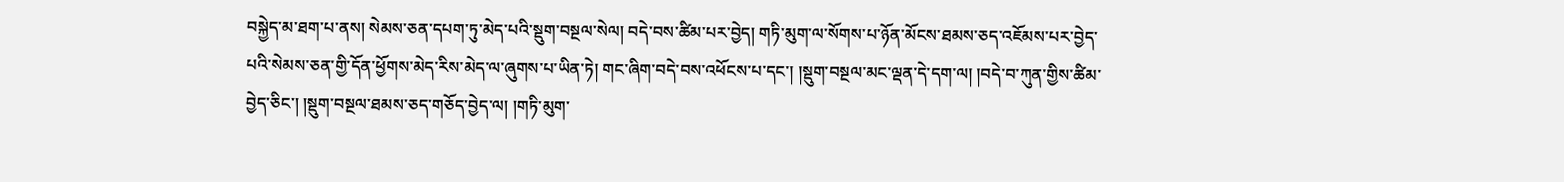བསྐྱེད་མ་ཐག་པ་ནས། སེམས་ཅན་དཔག་ཏུ་མེད་པའི་སྡུག་བསྔལ་སེལ། བདེ་བས་ཚིམ་པར་བྱེད། གཏི་མུག་ལ་སོགས་པ་ཉོན་མོངས་ཐམས་ཅད་འཇོམས་པར་བྱེད་པའི་སེམས་ཅན་གྱི་དོན་ཕྱོགས་མེད་རིས་མེད་ལ་ཞུགས་པ་ཡིན་ཏེ། གང་ཞིག་བདེ་བས་འཕོངས་པ་དང་། །སྡུག་བསྔལ་མང་ལྡན་དེ་དག་ལ། །བདེ་བ་ཀུན་གྱིས་ཚིམ་བྱེད་ཅིང་། །སྡུག་བསྔལ་ཐམས་ཅད་གཅོད་བྱེད་ལ། །གཏི་མུག་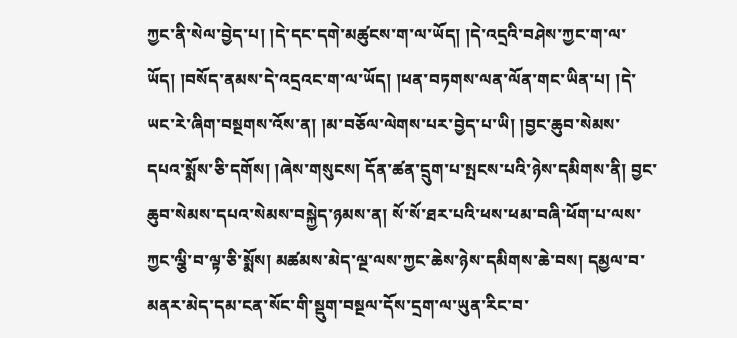ཀྱང་ནི་སེལ་བྱེད་པ། །དེ་དང་དགེ་མཚུངས་ག་ལ་ཡོད། །དེ་འདྲའི་བཤེས་ཀྱང་ག་ལ་ཡོད། །བསོད་ནམས་དེ་འདྲའང་ག་ལ་ཡོད། །ཕན་བཏགས་ལན་ལོན་གང་ཡིན་པ། །དེ་ཡང་རེ་ཞིག་བསྔགས་འོས་ན། །མ་བཅོལ་ལེགས་པར་བྱེད་པ་ཡི། །བྱང་ཆུབ་སེམས་དཔའ་སྨོས་ཅི་དགོས། །ཞེས་གསུངས། དོན་ཚན་དྲུག་པ་སྤངས་པའི་ཉེས་དམིགས་ནི། བྱང་ཆུབ་སེམས་དཔའ་སེམས་བསྐྱེད་ཉམས་ན། སོ་སོ་ཐར་པའི་ཕས་ཕམ་བཞི་ཕོག་པ་ལས་ཀྱང་ལྕི་བ་ལྟ་ཅི་སྨོས། མཚམས་མེད་ལྔ་ལས་ཀྱང་ཆེས་ཉེས་དམིགས་ཆེ་བས། དམྱལ་བ་མནར་མེད་དམ་ངན་སོང་གི་སྡུག་བསྔལ་དོས་དྲག་ལ་ཡུན་རིང་བ་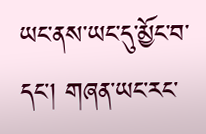ཡང་ནས་ཡང་དུ་མྱོང་བ་དང་། གཞན་ཡང་རང་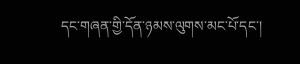དང་གཞན་གྱི་དོན་ཉམས་ལུགས་མང་པོ་དང་།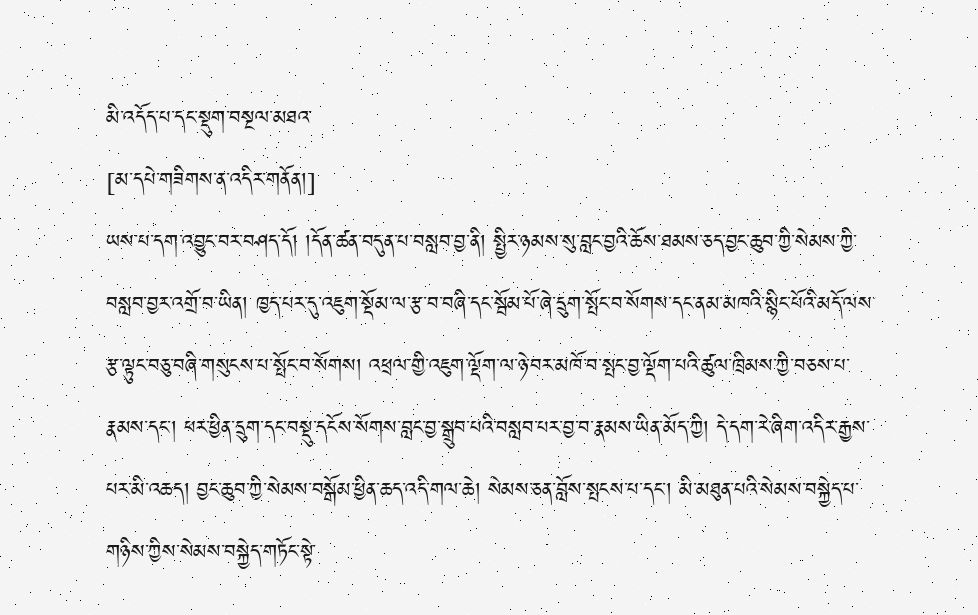མི་འདོད་པ་དང་སྡུག་བསྔལ་མཐའ་
[མ་དཔེ་གཟིགས་ན་འདིར་གནོན།]
ཡས་པ་དག་འབྱུང་བར་བཤད་དོ། །དོན་ཚན་བདུན་པ་བསླབ་བྱ་ནི། སྤྱིར་ཉམས་སུ་བླང་བྱའི་ཆོས་ཐམས་ཅད་བྱང་ཆུབ་ཀྱི་སེམས་ཀྱི་བསླབ་བྱར་འགྲོ་བ་ཡིན། ཁྱད་པར་དུ་འཇུག་སྡོམ་ལ་རྩ་བ་བཞི་དང་སྦོམ་པོ་ཞེ་དྲུག་སྤོང་བ་སོགས་དང་ནམ་མཁའི་སྙིང་པོའི་མདོ་ལས་རྩ་ལྟུང་བཅུ་བཞི་གསུངས་པ་སྤོང་བ་སོགས། འཕྲལ་གྱི་འཇུག་ལྡོག་ལ་ཉེ་བར་མཁོ་བ་སྤང་བྱ་ལྡོག་པའི་ཚུལ་ཁྲིམས་ཀྱི་བཅས་པ་རྣམས་དང་། ཕར་ཕྱིན་དྲུག་དང་བསྡུ་དངོས་སོགས་བླང་བྱ་སྒྲུབ་པའི་བསླབ་པར་བྱ་བ་རྣམས་ཡིན་མོད་ཀྱི། དེ་དག་རེ་ཞིག་འདིར་རྒྱས་པར་མི་འཆད། བྱང་ཆུབ་ཀྱི་སེམས་བསྒོམ་ཕྱིན་ཆད་འདི་གལ་ཆེ། སེམས་ཅན་བློས་སྤངས་པ་དང་། མི་མཐུན་པའི་སེམས་བསྐྱེད་པ་གཉིས་ཀྱིས་སེམས་བསྐྱེད་གཏོང་སྟེ་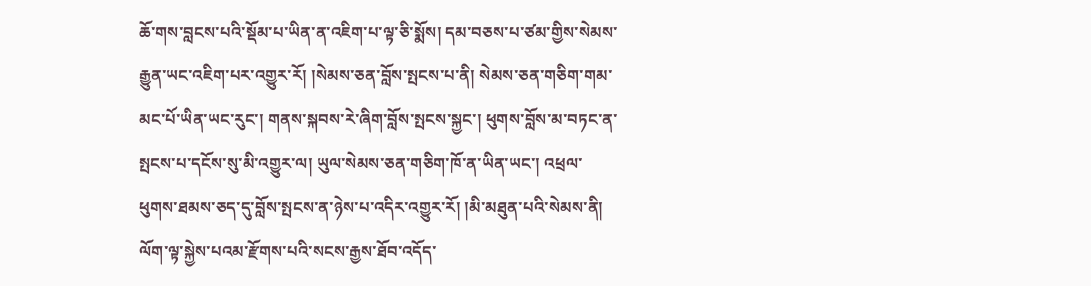ཆོ་གས་བླངས་པའི་སྡོམ་པ་ཡིན་ན་འཇིག་པ་ལྟ་ཅི་སྨོས། དམ་བཅས་པ་ཙམ་གྱིས་སེམས་རྒྱུན་ཡང་འཇིག་པར་འགྱུར་རོ། །སེམས་ཅན་བློས་སྤངས་པ་ནི། སེམས་ཅན་གཅིག་གམ་མང་པོ་ཡིན་ཡང་རུང་། གནས་སྐབས་རེ་ཞིག་བློས་སྤངས་སྐྱང་། ཕུགས་བློས་མ་བཏང་ན་སྤངས་པ་དངོས་སུ་མི་འགྱུར་ལ། ཡུལ་སེམས་ཅན་གཅིག་ཁོ་ན་ཡིན་ཡང་། འཕྲལ་ཕུགས་ཐམས་ཅད་དུ་བློས་སྤངས་ན་ཉེས་པ་འདིར་འགྱུར་རོ། །མི་མཐུན་པའི་སེམས་ནི། ལོག་ལྟ་སྐྱེས་པའམ་རྫོགས་པའི་སངས་རྒྱས་ཐོབ་འདོད་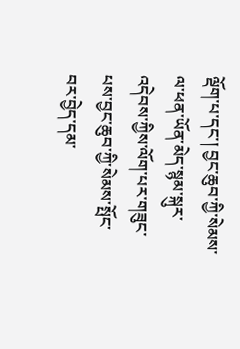ལྡོག་པ་དང་། བྱང་ཆུབ་ཀྱི་སེམས་ལ་ཕན་ཡོན་མེད་སྙམ་སྐུར་འདེབས་ཀྱིས་ལོག་པར་གཟུང་པས་བྱང་ཆུབ་ཀྱི་སེམས་སྤོང་བར་བྱེད་དམ་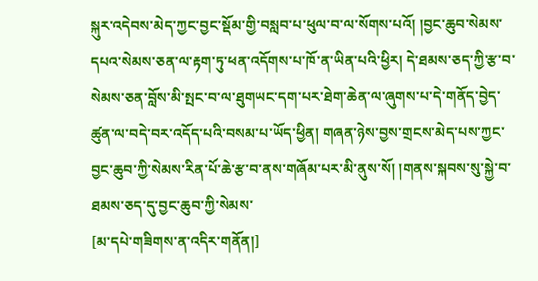སྐུར་འདེབས་མེད་ཀྱང་བྱང་སྡོམ་གྱི་བསླབ་པ་ཕུལ་བ་ལ་སོགས་པའོ། །བྱང་ཆུབ་སེམས་དཔའ་སེམས་ཅན་ལ་རྟག་ཏུ་ཕན་འདོགས་པ་ཁོ་ན་ཡིན་པའི་ཕྱིར། དེ་ཐམས་ཅད་ཀྱི་རྩ་བ་སེམས་ཅན་བློས་མི་སྤང་བ་ལ་ཐུགཡང་དག་པར་ཐེག་ཆེན་ལ་ཞུགས་པ་དེ་གནོད་བྱེད་ཚུན་ལ་བདེ་བར་འདོད་པའི་བསམ་པ་ཡོད་ཕྱིན། གཞན་ཉེས་བྱས་གྲངས་མེད་པས་ཀྱང་བྱང་ཆུབ་ཀྱི་སེམས་རིན་པོ་ཆེ་རྩ་བ་ནས་གཞོམ་པར་མི་ནུས་སོ། །གནས་སྐབས་སུ་སྐྱེ་བ་ཐམས་ཅད་དུ་བྱང་ཆུབ་ཀྱི་སེམས་
[མ་དཔེ་གཟིགས་ན་འདིར་གནོན།]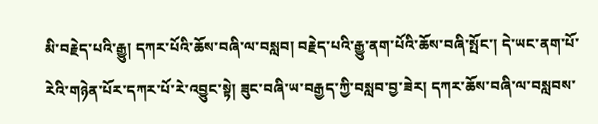མི་བརྗེད་པའི་རྒྱུ། དཀར་པོའི་ཆོས་བཞི་ལ་བསླབ། བརྗེད་པའི་རྒྱུ་ནག་པོའི་ཆོས་བཞི་སྤོང་། དེ་ཡང་ནག་པོ་རེའི་གཉེན་པོར་དཀར་པོ་རེ་འབྱུང་སྟེ། ཟུང་བཞི་ཡ་བརྒྱད་ཀྱི་བསླབ་བྱ་ཟེར། དཀར་ཆོས་བཞི་ལ་བསླབས་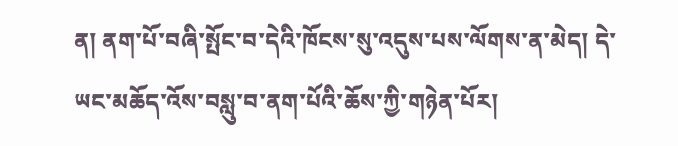ན། ནག་པོ་བཞི་སྤོང་བ་དེའི་ཁོངས་སུ་འདུས་པས་ལོགས་ན་མེད། དེ་ཡང་མཆོད་འོས་བསླུ་བ་ནག་པོའི་ཆོས་ཀྱི་གཉེན་པོར།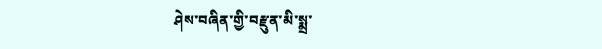ཤེས་བཞིན་གྱི་བརྫུན་མི་སྨྲ་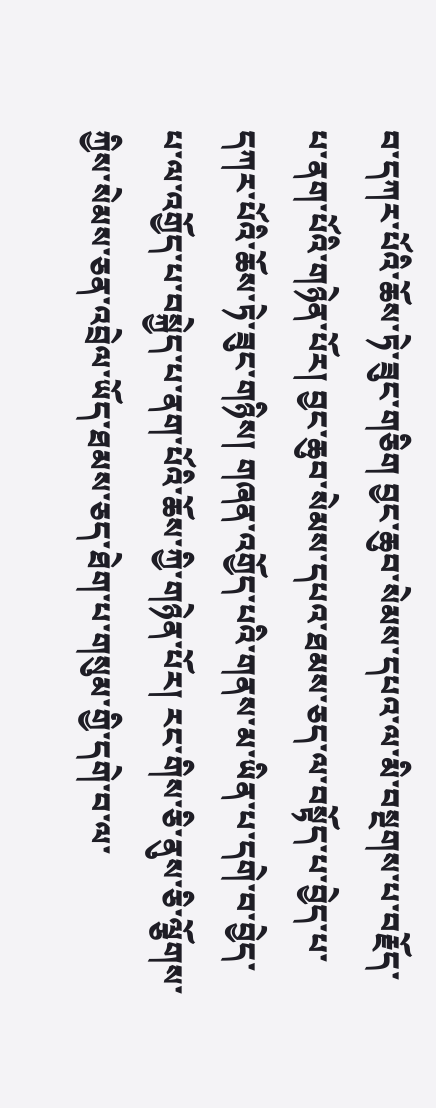བ་དཀར་པོའི་ཆོས་ཏེ་ཟུང་གཅིག བྱང་ཆུབ་སེམས་དཔའ་ལ་མི་བསྔགས་པ་བརྗོད་པ་ནག་པོའི་གཉེན་པོར། བྱང་ཆུབ་སེམས་དཔའ་ཐམས་ཅད་ལ་བསྟོད་པ་བྱེད་པ་དཀར་པོའི་ཆོས་ཏེ་ཟུང་གཉིས། གཞན་འགྱོད་པའི་གནས་མ་ཡིན་པ་དགེ་བ་བྱེད་པ་ལ་འགྱོད་པ་བསྐྱེད་པ་ནག་པོའི་ཆོས་ཀྱི་གཉེན་པོར། རང་གིས་ཅི་ནུས་ཅི་ལྕོགས་ཀྱིས་སེམས་ཅན་འབྲེལ་ཡོད་ཐམས་ཅད་ཐེག་པ་གསུམ་གྱི་དགེ་བ་ལ་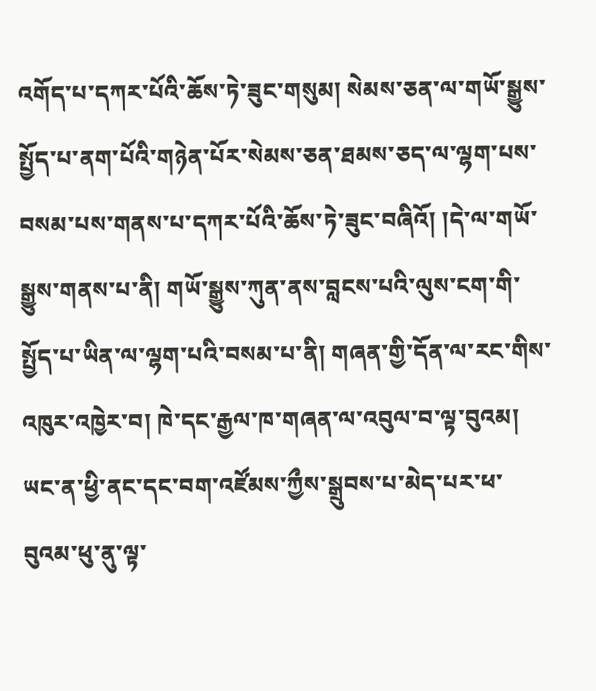འགོད་པ་དཀར་པོའི་ཆོས་ཏེ་ཟུང་གསུམ། སེམས་ཅན་ལ་གཡོ་སྒྱུས་སྤྱོད་པ་ནག་པོའི་གཉེན་པོར་སེམས་ཅན་ཐམས་ཅད་ལ་ལྷག་པས་བསམ་པས་གནས་པ་དཀར་པོའི་ཆོས་ཏེ་ཟུང་བཞིའོ། །དེ་ལ་གཡོ་སྒྱུས་གནས་པ་ནི། གཡོ་སྒྱུས་ཀུན་ནས་བླངས་པའི་ལུས་ངག་གི་སྤྱོད་པ་ཡིན་ལ་ལྷག་པའི་བསམ་པ་ནི། གཞན་གྱི་དོན་ལ་རང་གིས་འཁུར་འཁྱེར་བ། ཁེ་དང་རྒྱལ་ཁ་གཞན་ལ་འབུལ་བ་ལྟ་བུའམ། ཡང་ན་ཕྱི་ནང་དང་བག་འཛོམས་ཀྱྀས་སྒྲུབས་པ་མེད་པར་ཕ་བུའམ་ཕུ་ནུ་ལྟ་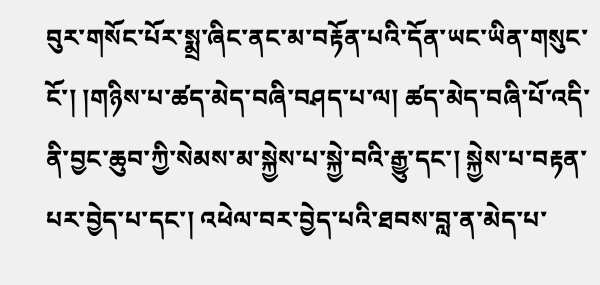བུར་གསོང་པོར་སྨྲ་ཞིང་ནང་མ་བརྟོན་པའི་དོན་ཡང་ཡིན་གསུང་ངོ་། །གཉིས་པ་ཚད་མེད་བཞི་བཤད་པ་ལ། ཚད་མེད་བཞི་པོ་འདི་ནི་བྱང་ཆུབ་ཀྱི་སེམས་མ་སྐྱེས་པ་སྐྱེ་བའི་རྒྱུ་དང་། སྐྱེས་པ་བརྟན་པར་བྱེད་པ་དང་། འཕེལ་བར་བྱེད་པའི་ཐབས་བླ་ན་མེད་པ་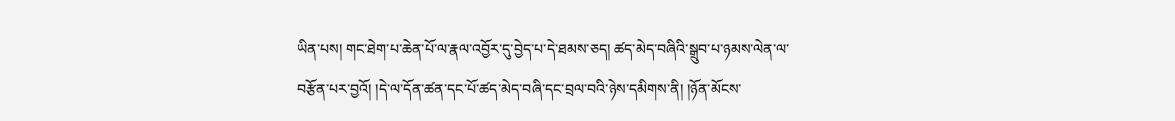ཡིན་པས། གང་ཐེག་པ་ཆེན་པོ་ལ་རྣལ་འབྱོར་དུ་བྱེད་པ་དེ་ཐམས་ཅད། ཚད་མེད་བཞིའི་སྒྲུབ་པ་ཉམས་ལེན་ལ་བརྩོན་པར་བྱའོ། །དེ་ལ་དོན་ཚན་དང་པོ་ཚད་མེད་བཞི་དང་བྲལ་བའི་ཉེས་དམིགས་ནི། །ཉོན་མོངས་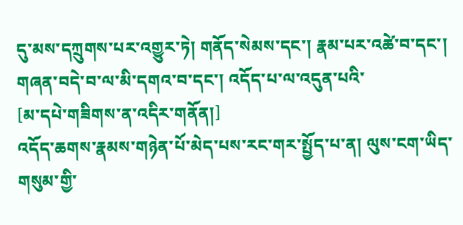དུ་མས་དཀྲུགས་པར་འགྱུར་ཏེ། གནོད་སེམས་དང་། རྣམ་པར་འཚེ་བ་དང་། གཞན་བདེ་བ་ལ་མི་དགའ་བ་དང་། འདོད་པ་ལ་འདུན་པའི་
[མ་དཔེ་གཟིགས་ན་འདིར་གནོན།]
འདོད་ཆགས་རྣམས་གཉེན་པོ་མེད་པས་རང་གར་སྤྱོད་པ་ན། ལུས་ངག་ཡིད་གསུམ་གྱི་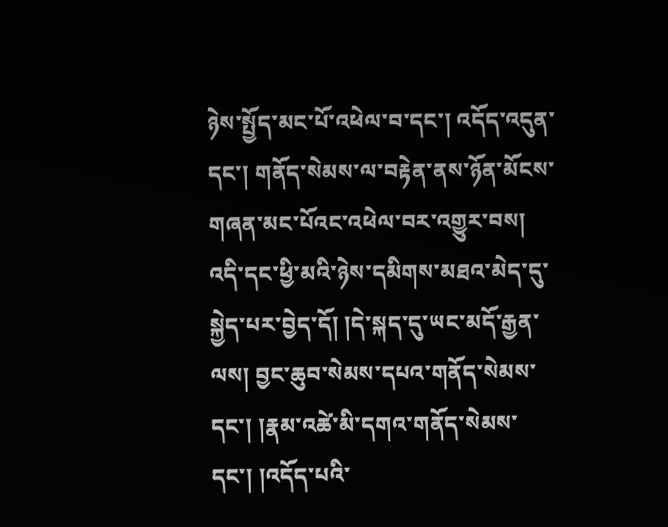ཉེས་སྤྱོད་མང་པོ་འཕེལ་བ་དང་། འདོད་འདུན་དང་། གནོད་སེམས་ལ་བརྟེན་ནས་ཉོན་མོངས་གཞན་མང་པོའང་འཕེལ་བར་འགྱུར་བས། འདི་དང་ཕྱི་མའི་ཉེས་དམིགས་མཐའ་མེད་དུ་སྐྱེད་པར་བྱེད་དོ། །དེ་སྐད་དུ་ཡང་མདོ་རྒྱན་ལས། བྱང་ཆུབ་སེམས་དཔའ་གནོད་སེམས་དང་། །རྣམ་འཚེ་མི་དགའ་གནོད་སེམས་དང་། །འདོད་པའི་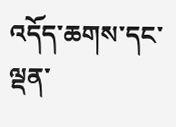འདོད་ཆགས་དང་ལྡན་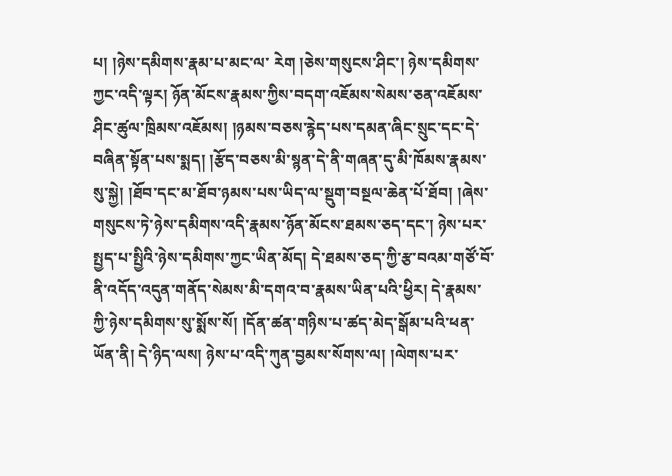པ། །ཉེས་དམིགས་རྣམ་པ་མང་ལ་ རེག །ཅེས་གསུངས་ཤིང་། ཉེས་དམིགས་ཀྱང་འདི་ལྟར། ཉོན་མོངས་རྣམས་ཀྱིས་བདག་འཇོམས་སེམས་ཅན་འཇོམས་ཤིང་ཚུལ་ཁྲིམས་འཇོམས། །ཉམས་བཅས་རྙེད་པས་དམན་ཞིང་སྲུང་དང་དེ་བཞིན་སྟོན་པས་སྨད། །རྩོད་བཅས་མི་སྙན་དེ་ནི་གཞན་དུ་མི་ཁོམས་རྣམས་སུ་སྐྱེ། །ཐོབ་དང་མ་ཐོབ་ཉམས་པས་ཡིད་ལ་སྡུག་བསྔལ་ཆེན་པོ་ཐོབ། །ཞེས་གསུངས་ཏེ་ཉེས་དམིགས་འདི་རྣམས་ཉོན་མོངས་ཐམས་ཅད་དང་། ཉེས་པར་སྤྱད་པ་སྤྱིའི་ཉེས་དམིགས་ཀྱང་ཡིན་མོད། དེ་ཐམས་ཅད་ཀྱི་རྩ་བའམ་གཙོ་བོ་ནི་འདོད་འདུན་གནོད་སེམས་མི་དགའ་བ་རྣམས་ཡིན་པའི་ཕྱིར། དེ་རྣམས་ཀྱི་ཉེས་དམིགས་སུ་སྨོས་སོ། །དོན་ཚན་གཉིས་པ་ཚད་མེད་སྒོམ་པའི་ཕན་ཡོན་ནི། དེ་ཉིད་ལས། ཉེས་པ་འདི་ཀུན་བྱམས་སོགས་ལ། །ལེགས་པར་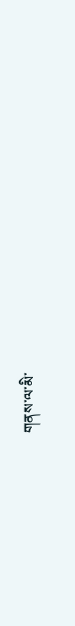གནས་ལ་མི་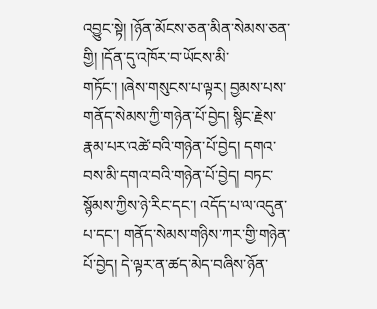འབྱུང་སྟེ། །ཉོན་མོངས་ཅན་མིན་སེམས་ཅན་གྱི། །དོན་དུ་འཁོར་བ་ཡོངས་མི་གཏོང་། །ཞེས་གསུངས་པ་ལྟར། བྱམས་པས་གནོད་སེམས་ཀྱི་གཉེན་པོ་བྱེད། སྙིང་རྗེས་རྣམ་པར་འཚེ་བའི་གཉེན་པོ་བྱེད། དགའ་བས་མི་དགའ་བའི་གཉེན་པོ་བྱེད། བཏང་སྙོམས་ཀྱིས་ཉེ་རིང་དང་། འདོད་པ་ལ་འདུན་པ་དང་། གནོད་སེམས་གཉིས་ཀར་གྱི་གཉེན་པོ་བྱེད། དེ་ལྟར་ན་ཚད་མེད་བཞིས་ཉོན་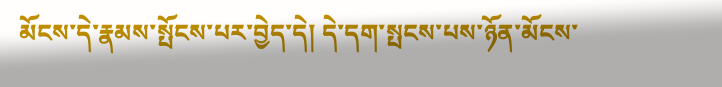མོངས་དེ་རྣམས་སྤོངས་པར་བྱེད་དེ། དེ་དག་སྤངས་པས་ཉོན་མོངས་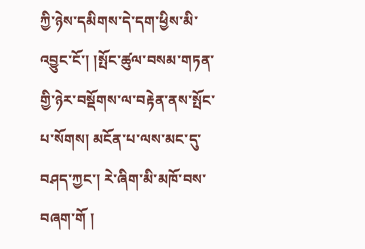ཀྱི་ཉེས་དམིགས་དེ་དག་ཕྱིས་མི་འབྱུང་ངོ་། །སྤོང་ཚུལ་བསམ་གཏན་གྱི་ཉེར་བསྡོགས་ལ་བརྟེན་ནས་སྤོང་པ་སོགས། མངོན་པ་ལས་མང་དུ་བཤད་ཀྱང་། རེ་ཞིག་མི་མཁོ་བས་བཞག་གོ །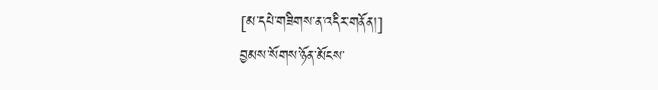[མ་དཔེ་གཟིགས་ན་འདིར་གནོན།]
བྱམས་སོགས་ཉོན་མོངས་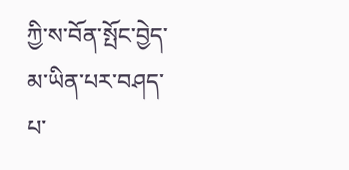ཀྱི་ས་བོན་སྤོང་བྱེད་མ་ཡིན་པར་བཤད་པ་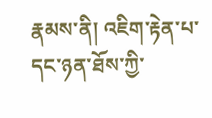རྣམས་ནི། འཇིག་རྟེན་པ་དང་ཉན་ཐོས་ཀྱི་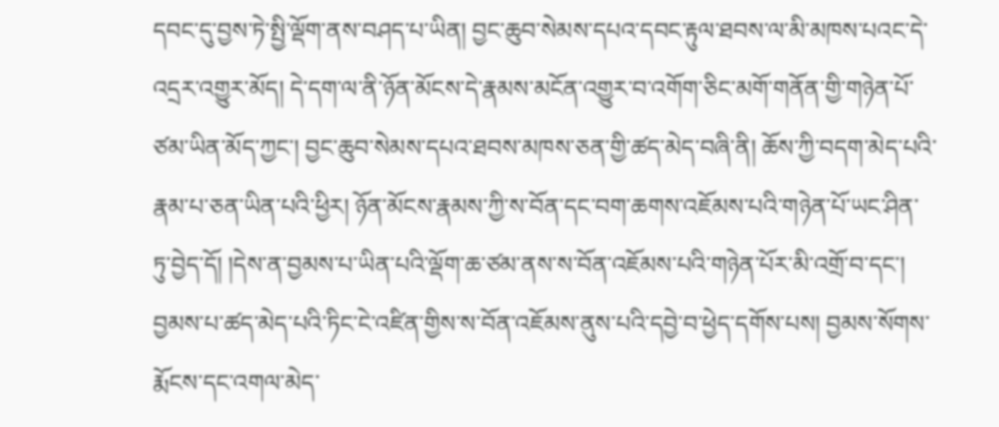དབང་དུ་བྱས་ཏེ་སྤྱི་ལྡོག་ནས་བཤད་པ་ཡིན། བྱང་ཆུབ་སེམས་དཔའ་དབང་རྟུལ་ཐབས་ལ་མི་མཁས་པའང་དེ་འདྲར་འགྱུར་མོད། དེ་དག་ལ་ནི་ཉོན་མོངས་དེ་རྣམས་མངོན་འགྱུར་བ་འགོག་ཅིང་མགོ་གནོན་གྱི་གཉེན་པོ་ཙམ་ཡིན་མོད་ཀྱང་། བྱང་ཆུབ་སེམས་དཔའ་ཐབས་མཁས་ཅན་གྱི་ཚད་མེད་བཞི་ནི། ཆོས་ཀྱི་བདག་མེད་པའི་རྣམ་པ་ཅན་ཡིན་པའི་ཕྱིར། ཉོན་མོངས་རྣམས་ཀྱི་ས་བོན་དང་བག་ཆགས་འཇོམས་པའི་གཉེན་པོ་ཡང་ཤིན་ཏུ་བྱེད་དོ། །དེས་ན་བྱམས་པ་ཡིན་པའི་ལྡོག་ཆ་ཙམ་ནས་ས་བོན་འཇོམས་པའི་གཉེན་པོར་མི་འགྲོ་བ་དང་། བྱམས་པ་ཚད་མེད་པའི་ཏིང་ངེ་འཛིན་གྱིས་ས་བོན་འཇོམས་ནུས་པའི་དབྱེ་བ་ཕྱེད་དགོས་པས། བྱམས་སོགས་རྨོངས་དང་འགལ་མེད་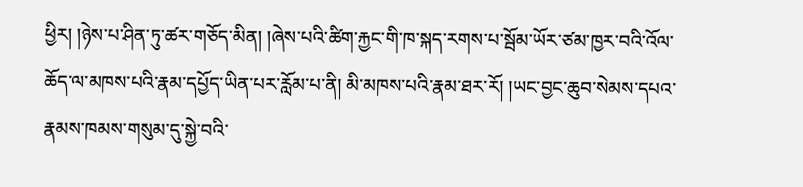ཕྱིར། །ཉེས་པ་ཤིན་ཏུ་ཚར་གཅོད་མིན། །ཞེས་པའི་ཚིག་རྐྱང་གི་ཁ་སྐད་རགས་པ་སྦོམ་ཡོར་ཙམ་ཁྱར་བའི་འོལ་ཆོད་ལ་མཁས་པའི་རྣམ་དཔྱོད་ཡིན་པར་རློམ་པ་ནི། མི་མཁས་པའི་རྣམ་ཐར་རོ། །ཡང་བྱང་ཆུབ་སེམས་དཔའ་རྣམས་ཁམས་གསུམ་དུ་སྐྱེ་བའི་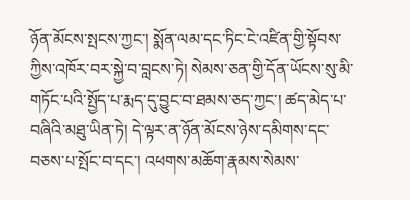ཉོན་མོངས་སྤངས་ཀྱང་། སྨོན་ལམ་དང་ཏིང་ངེ་འཛིན་གྱི་སྟོབས་ཀྱིས་འཁོར་བར་སྐྱེ་བ་བླངས་ཏེ། སེམས་ཅན་གྱི་དོན་ཡོངས་སུ་མི་གཏོང་པའི་སྤྱོད་པ་རྨད་དུ་བྱུང་བ་ཐམས་ཅད་ཀྱང་། ཚད་མེད་པ་བཞིའི་མཐུ་ཡིན་ཏེ། དེ་ལྟར་ན་ཉོན་མོངས་ཉེས་དམིགས་དང་བཅས་པ་སྤོང་བ་དང་། འཕགས་མཆོག་རྣམས་སེམས་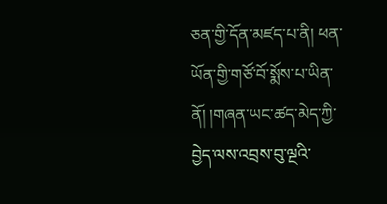ཅན་གྱི་དོན་མཛད་པ་ནི། ཕན་ཡོན་གྱི་གཙོ་བོ་སྨོས་པ་ཡིན་ནོ། །གཞན་ཡང་ཚད་མེད་ཀྱི་བྱེད་ལས་འབྲས་བུ་ལྔའི་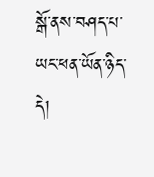སྒོ་ནས་བཤད་པ་ཡང་ཕན་ཡོན་ཉིད་དེ།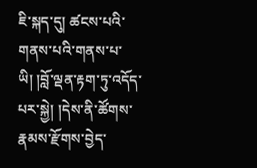ཇི་སྐད་དུ། ཚངས་པའི་གནས་པའི་གནས་པ་ཡི། །བློ་ལྡན་རྟག་ཏུ་འདོད་པར་སྐྱེ། །དེས་ནི་ཚོགས་རྣམས་རྫོགས་བྱེད་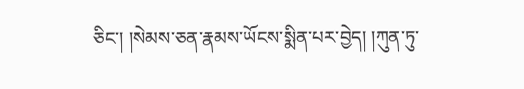ཅིང་། །སེམས་ཅན་རྣམས་ཡོངས་སྨིན་པར་བྱེད། །ཀུན་ཏུ་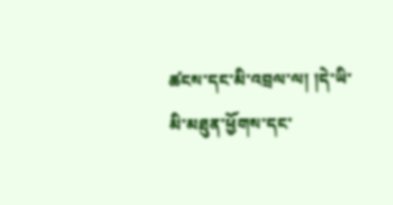ཚངས་དང་མི་འབྲལ་ལ། །དེ་ཡི་མི་མཐུན་ཕྱོགས་དང་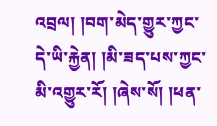འབྲལ། །བག་མེད་གྱུར་ཀྱང་དེ་ཡི་རྐྱེན། །མི་ཟད་པས་ཀྱང་མི་འགྱུར་རོ། །ཞེས་སོ། །ཕན་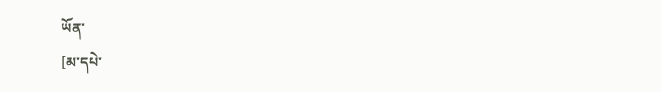ཡོན་
[མ་དཔེ་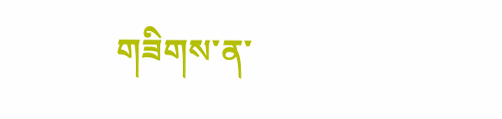གཟིགས་ན་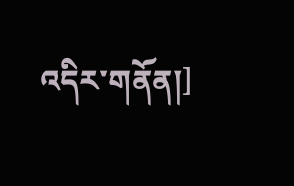འདིར་གནོན།]